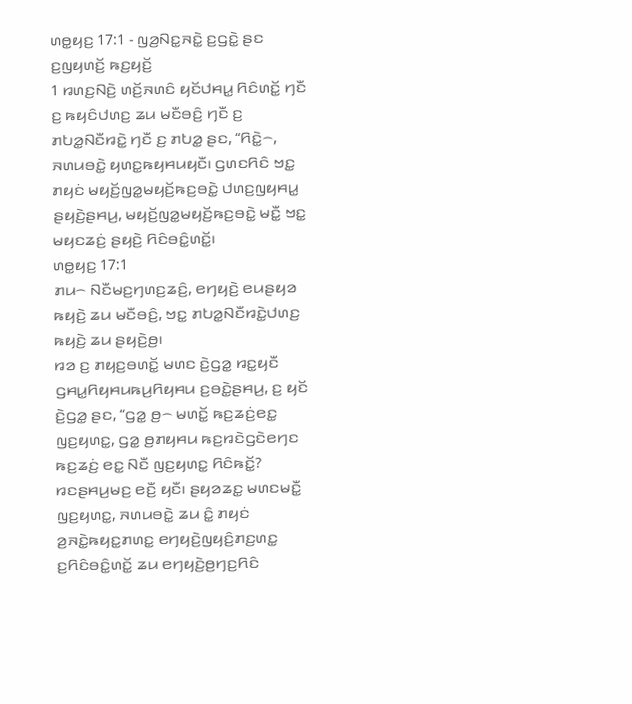ꤛꤥ꤭ꤟꤢ꤬ 17:1 - ꤜꤤ꤬ꤡꤢ꤭ꤏꤢꤧ꤭ ꤢ꤬ꤞꤢꤧ꤭ ꤔꤢ ꤢ꤬ꤜꤟꤛꤢꤩ꤬ ꤒꤢ꤬ꤟꤢꤩ꤬
1 ꤙꤛꤢ꤬ꤡꤢꤧ꤬ ꤛꤢꤩ꤬ꤏꤛꤢꤨ ꤟꤢꤩꤓꤌꤣ꤭ ꤖꤢꤨꤛꤢꤩ꤭ ꤚꤢꤪ ꤢ꤬ ꤒꤟꤢꤨꤓꤛꤢ꤬ ꤘꤣ ꤗꤢꤪꤋꤢꤨ꤬ ꤚꤢꤪ ꤢ꤬ ꤊꤝꤤ꤭ꤡꤢꤪꤙꤢꤧ꤭ ꤚꤢꤪ ꤢ꤬ ꤊꤝꤤ꤭ ꤔꤢ, “ꤖꤢꤧ꤭꤮, ꤏꤛꤣꤋꤢꤧ꤭ ꤟꤛꤢ꤭ꤒꤟꤌꤣꤟꤢꤪ꤯ ꤞꤛꤢꤖꤢꤨ ꤠꤢ꤭ ꤊꤟꤢꤦ ꤗꤟꤢꤩ꤬ꤜꤤ꤭ꤗꤟꤢꤩ꤬ꤒꤢ꤬ꤋꤢꤧ꤭ ꤓꤛꤢ꤬ꤜꤟꤌꤣ꤭ ꤔꤟꤢꤧ꤬ꤔꤌꤣ꤬, ꤗꤟꤢꤩ꤬ꤜꤤ꤭ꤗꤟꤢꤩ꤬ꤒꤢ꤬ꤋꤢꤧ꤭ ꤗꤢꤪ꤭ ꤠꤢ꤭ ꤗꤟꤢꤘꤢꤦ꤬ ꤔꤟꤢꤧ꤬ ꤖꤢꤨꤋꤢꤨ꤭ꤛꤢꤩ꤭꤯
ꤛꤥ꤭ꤟꤢ꤬ 17:1
ꤊꤣ꤮ ꤡꤢꤪꤗꤢ꤬ꤚꤛꤢ꤬ꤘꤢꤨ꤬, ꤕꤚꤟꤢꤧ꤬ ꤕꤣꤔꤟꤤ ꤒꤟꤢꤧ꤬ ꤘꤣ ꤗꤢꤪꤋꤢꤨ꤬, ꤠꤢ꤭ ꤊꤝꤤ꤭ꤡꤢꤪꤙꤢꤧ꤭ꤓꤛꤢ꤬ ꤒꤟꤢꤧ꤬ ꤘꤣ ꤔꤟꤢꤧ꤬ꤥ꤬꤯
ꤙꤤ ꤢ꤬ ꤊꤟꤢ꤬ꤋꤛꤢꤩ꤭ ꤗꤛꤢ ꤢꤧ꤬ꤞꤤ꤭ ꤙꤢ꤭ꤟꤢꤪ ꤞꤌꤣ꤭ꤖꤟꤌꤣꤒꤣ꤬ꤖꤟꤌꤣ ꤢ꤬ꤋꤢꤧ꤭ꤔꤌꤣ꤬, ꤢ꤬ ꤟꤢꤩ ꤢꤧ꤬ꤞꤤ꤭ ꤔꤢ, “ꤞꤤ꤭ ꤥ꤬꤮ ꤗꤛꤢꤩ꤭ ꤒꤢ꤬ꤘꤢꤦ꤬ꤕꤢ꤭ ꤜꤢ꤬ꤟꤛꤢ꤭, ꤞꤤ꤭ ꤥ꤬ꤊꤟꤌꤣ ꤒꤢ꤬ꤙꤢꤧꤞꤢꤧꤕꤚꤢ ꤒꤢ꤬ꤘꤢꤦ꤬ ꤕꤢ꤭ ꤡꤢꤪ ꤜꤢ꤬ꤟꤛꤢ꤭ ꤖꤢꤨꤒꤢꤩ꤭? ꤙꤢꤔꤌꤣ꤬ꤗꤢ꤬ ꤕꤢꤪ꤬ ꤟꤢꤪ꤯ ꤔꤟꤤꤘꤢ꤭ ꤗꤛꤢꤗꤢꤪ꤭ ꤜꤢ꤬ꤟꤛꤢ꤭, ꤏꤛꤣꤋꤢꤧ꤭ ꤘꤣ ꤢꤨ꤭ ꤊꤟꤢꤦ ꤤ꤬ꤏꤢꤧ꤭ꤒꤟꤢ꤭ꤊꤛꤢ꤭ ꤕꤚꤟꤢꤧ꤬ꤜꤟꤢꤨ꤬ꤊꤢ꤬ꤛꤢ꤭ ꤢ꤬ꤖꤢꤨꤋꤢꤨ꤭ꤛꤢꤩ꤭ ꤘꤣ ꤕꤚꤟꤢꤧ꤬ꤥ꤬ꤚꤢ꤬ꤖꤢꤨ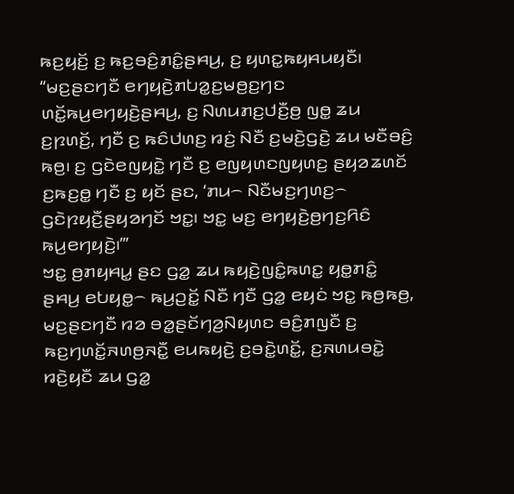ꤒꤢ꤬ꤟꤢꤩ꤬ ꤢ꤬ ꤒꤢ꤬ꤋꤢꤨ꤬ꤊꤢꤨ꤭ꤔꤌꤣ꤬, ꤢ꤬ ꤟꤛꤢ꤭ꤒꤟꤌꤣꤟꤢꤪ꤯
“ꤗꤢ꤬ꤔꤢꤚꤢꤪ ꤕꤚꤟꤢꤧ꤬ꤊꤝꤤ꤭ꤢ꤬ꤗꤥ꤬ꤢ꤬ꤚꤢ ꤛꤢꤩ꤭ꤒꤣ꤬ꤕꤚꤟꤢꤧ꤬ꤔꤌꤣ꤬, ꤢ꤬ ꤡꤛꤣꤊꤢ꤬ꤓꤢꤪ꤬ꤥ꤬ ꤜꤥ꤭ ꤘꤣ ꤢ꤬ꤐꤛꤢꤩ꤬, ꤚꤢꤪ ꤢ꤬ ꤒꤢꤨꤓꤛꤢ꤬ ꤙꤢꤦ꤬ ꤡꤢꤪ ꤢ꤬ꤗꤢꤧ꤬ꤞꤢꤧ꤬ ꤘꤣ ꤗꤢꤪꤋꤢꤨ꤬ ꤒꤥ꤬꤯ ꤢ꤬ ꤞꤢꤧꤕꤜꤟꤢꤧ꤭ ꤚꤢꤪ ꤢ꤬ ꤕꤜꤟꤛꤢꤜꤟꤛꤢ꤬ ꤔꤟꤤꤘꤛꤢꤩ ꤢ꤬ꤒꤢ꤬ꤥ꤭ ꤚꤢꤪ ꤢ꤬ ꤟꤢꤩ ꤔꤢ, ‘ꤊꤣ꤮ ꤡꤢꤪꤗꤢ꤬ꤚꤛꤢ꤬꤮ ꤞꤢꤧꤐꤟꤢꤪ꤬ꤔꤟꤤꤚꤢꤩ ꤠꤢ꤭꤯ ꤠꤢ꤭ ꤗꤢ꤬ ꤕꤚꤟꤢꤧ꤬ꤥ꤬ꤚꤢ꤬ꤖꤢꤨ ꤒꤣ꤬ꤕꤚꤟꤢꤧ꤬꤯’”
ꤠꤢ꤭ ꤥ꤬ꤊꤟꤌꤣ꤭ ꤔꤢ ꤞꤤ꤭ ꤘꤣ ꤒꤟꤢꤧ꤬ꤜꤢꤨ꤭ꤒꤛꤢ꤭ ꤟꤥ꤭ꤊꤢꤨ꤭ ꤔꤌꤣ꤬ ꤕꤝꤟꤥ꤭꤮ ꤒꤣ꤬ꤑꤢꤩ꤭ ꤡꤢꤪ ꤚꤢꤪ ꤞꤤ꤭ ꤕꤟꤢꤦ ꤠꤢ꤭ ꤒꤥ꤬ꤒꤥ꤬, ꤗꤢ꤬ꤔꤢꤚꤢꤪ ꤙꤤ ꤋꤤ꤭ꤔꤢꤩꤚꤤ꤬ꤡꤟꤛꤢ ꤋꤢꤨ꤬ꤊꤜꤢꤪ ꤢ꤬ ꤒꤢ꤬ꤚꤛꤢꤩ꤭ꤏꤛꤥ꤬ꤏꤢꤪ꤭ ꤕꤣꤒꤟꤢꤧ꤬ ꤢ꤬ꤋꤢꤧ꤭ꤛꤢꤩ꤭, ꤢ꤬ꤏꤛꤣꤋꤢꤧ꤭ ꤙꤢꤧ꤬ꤟꤢꤪ ꤘꤣ ꤞꤤ꤭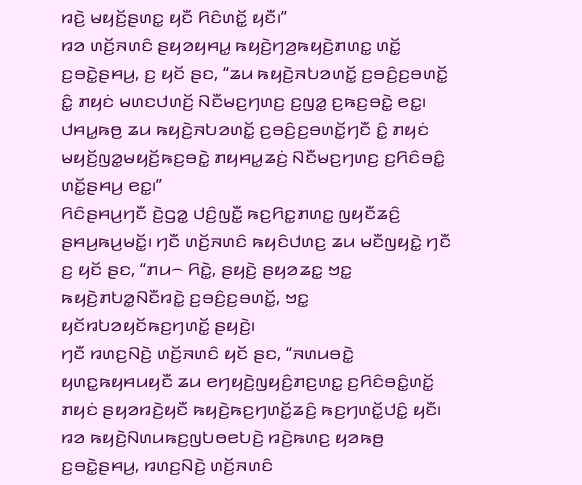ꤙꤢꤧ꤬ ꤗꤟꤢꤩ꤬ꤔꤛꤢ꤭ ꤟꤢꤪ ꤖꤢꤨꤛꤢꤩ꤭ ꤟꤢꤪ꤯”
ꤙꤤ ꤛꤢꤩ꤬ꤏꤛꤢꤨ ꤔꤟꤤꤟꤌꤣ꤭ ꤒꤟꤢꤧ꤬ꤚꤤ꤬ꤒꤟꤢꤧ꤬ꤊꤛꤢ꤭ ꤛꤢꤩ꤭ ꤢ꤬ꤋꤢꤧ꤭ꤔꤌꤣ꤬, ꤢ꤬ ꤟꤢꤩ ꤔꤢ, “ꤘꤣ ꤒꤟꤢꤧ꤬ꤏꤝꤤꤛꤢꤩ꤭ ꤢ꤬ꤋꤢꤨ꤬ꤢ꤬ꤋꤛꤢꤩ꤭ ꤢꤨ꤭ ꤊꤟꤢꤦ ꤗꤛꤢꤓꤛꤢꤩ꤬ ꤡꤢꤪꤗꤢ꤬ꤚꤛꤢ꤬ ꤢ꤬ꤜꤤ꤭ ꤢ꤬ꤒꤢ꤬ꤋꤢꤧ꤭ ꤕꤢ꤭꤯ ꤓꤌꤣ꤭ꤒꤥ꤬ ꤘꤣ ꤒꤟꤢꤧ꤬ꤏꤝꤤꤛꤢꤩ꤭ ꤢ꤬ꤋꤢꤨ꤬ꤢ꤬ꤋꤛꤢꤩ꤭ꤚꤢꤪ ꤢꤨ꤭ ꤊꤟꤢꤦ ꤗꤟꤢꤩ꤬ꤜꤤ꤭ꤗꤟꤢꤩ꤬ꤒꤢ꤬ꤋꤢꤧ꤭ ꤊꤟꤌꤣ꤭ꤘꤢꤦ꤬ ꤡꤢꤪꤗꤢ꤬ꤚꤛꤢ꤬ ꤢ꤬ꤖꤢꤨꤋꤢꤨ꤭ ꤛꤢꤩ꤭ꤔꤌꤣ꤬ ꤕꤢ꤭꤯”
ꤖꤢꤨꤔꤌꤣ꤬ꤚꤢꤪ ꤢꤧ꤬ꤞꤤ꤭ ꤓꤢꤨ꤬ꤜꤢꤪ꤭ ꤒꤢ꤬ꤖꤢ꤭ꤊꤛꤢ꤭ ꤜꤟꤢꤪꤘꤢꤨ꤬ ꤔꤌꤣ꤬ꤒꤣ꤬ꤗꤢꤩ꤭꤯ ꤚꤢꤪ ꤛꤢꤩ꤬ꤏꤛꤢꤨ ꤒꤟꤢꤨꤓꤛꤢ꤬ ꤘꤣ ꤗꤢꤪꤜꤟꤢꤧ꤭ ꤚꤢꤪ ꤢ꤬ ꤟꤢꤩ ꤔꤢ, “ꤊꤣ꤮ ꤖꤢꤧ꤭, ꤔꤟꤢꤧ꤬ ꤔꤟꤤꤘꤢ꤭ ꤠꤢ꤭ ꤒꤟꤢꤧ꤬ꤊꤝꤤ꤭ꤡꤢꤪꤙꤢꤧ꤭ ꤢ꤬ꤋꤢꤨ꤬ꤢ꤬ꤋꤛꤢꤩ꤭, ꤠꤢ꤭ ꤟꤢꤩꤙꤝꤤꤟꤢꤩꤒꤢ꤬ꤚꤛꤢꤩ꤭ ꤔꤟꤢꤧ꤬꤯
ꤚꤢꤪ ꤙꤛꤢ꤬ꤡꤢꤧ꤬ ꤛꤢꤩ꤬ꤏꤛꤢꤨ ꤟꤢꤩ ꤔꤢ, “ꤏꤛꤣꤋꤢꤧ꤭ ꤟꤛꤢ꤭ꤒꤟꤌꤣꤟꤢꤪ ꤘꤣ ꤕꤚꤟꤢꤧ꤬ꤜꤟꤢꤨ꤬ꤊꤢ꤬ꤛꤢ꤭ ꤢ꤬ꤖꤢꤨꤋꤢꤨ꤭ꤛꤢꤩ꤭ ꤊꤟꤢꤦ ꤔꤟꤤꤙꤢꤧ꤬ꤟꤢꤪ ꤒꤟꤢꤧ꤬ꤒꤢ꤬ꤚꤛꤢꤩ꤭ꤘꤢꤨ꤬ ꤒꤢ꤬ꤚꤛꤢꤩ꤭ꤓꤢꤨ꤭ ꤟꤢꤪ꤯
ꤙꤤ ꤒꤟꤢꤧ꤬ꤡꤛꤣꤒꤢ꤬ꤜꤝꤥꤕꤝꤢꤧ꤬ ꤙꤢꤧ꤬ꤒꤛꤢ꤬ ꤟꤤꤒꤥ꤬ ꤢ꤬ꤋꤢꤧ꤭ꤔꤌꤣ꤬, ꤙꤛꤢ꤬ꤡꤢꤧ꤬ ꤛꤢꤩ꤬ꤏꤛꤢꤨ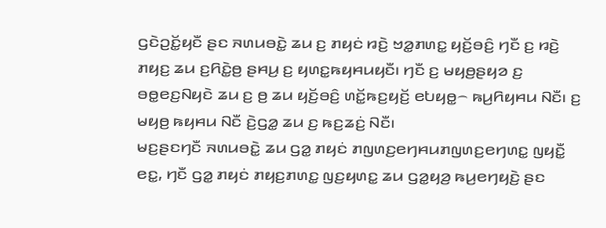ꤞꤢꤧꤑꤢꤩ꤭ꤟꤢꤪ ꤔꤢ ꤏꤛꤣꤋꤢꤧ꤭ ꤘꤣ ꤢ꤬ ꤊꤟꤢꤦ ꤙꤢꤧ꤬ ꤠꤤ꤭ꤊꤛꤢ꤭ ꤟꤢꤩ꤬ꤋꤢꤨ꤬ ꤚꤢꤪ ꤢ꤬ ꤙꤢꤧ꤬ ꤊꤟꤢ꤬ ꤘꤣ ꤢ꤬ꤖꤢꤧ꤭ꤥ꤬ ꤔꤌꤣ꤬ ꤢ꤬ ꤟꤛꤢ꤭ꤒꤟꤌꤣꤟꤢꤪ꤯ ꤚꤢꤪ ꤢ꤬ ꤗꤟꤥ꤬ꤔꤟꤤ ꤢ꤬ ꤋꤥ꤭ꤕꤢ꤬ꤡꤟꤢꤧ ꤘꤣ ꤢ꤬ ꤥ꤬ ꤘꤣ ꤟꤢꤩ꤬ꤋꤢꤨ꤬ ꤛꤢꤩ꤭ꤒꤢ꤬ꤟꤢꤩ꤬ ꤕꤝꤟꤥ꤭꤮ ꤒꤣ꤬ꤖꤟꤌꤣ ꤡꤢꤪ꤯ ꤢ꤬ ꤗꤟꤥ꤬ ꤒꤟꤌꤣ ꤡꤢꤪ ꤢꤧ꤬ꤞꤤ꤭ ꤘꤣ ꤢ꤬ ꤒꤢ꤬ꤘꤢꤦ꤬ ꤡꤢꤪ꤯
ꤗꤢ꤬ꤔꤢꤚꤢꤪ ꤏꤛꤣꤋꤢꤧ꤭ ꤘꤣ ꤞꤤ꤭ ꤊꤟꤢꤦ ꤊꤜꤛꤢ꤬ꤕꤚꤌꤣꤊꤜꤛꤢ꤬ꤕꤚꤛꤢ꤭ ꤜꤟꤢꤪ꤭ ꤕꤢ꤭, ꤚꤢꤪ ꤞꤤ꤭ ꤊꤟꤢꤦ ꤊꤟꤢ꤬ꤊꤛꤢ꤭ ꤜꤢ꤬ꤟꤛꤢ꤭ ꤘꤣ ꤞꤤ꤭ꤟꤤ꤬ ꤒꤣ꤬ꤕꤚꤟꤢꤧ꤬ ꤔꤢ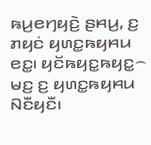ꤒꤣ꤬ꤕꤚꤟꤢꤧ꤬ ꤔꤌꤣ꤬, ꤢ꤬ ꤊꤟꤢꤦ ꤟꤛꤢ꤭ꤒꤟꤌꤣ ꤕꤢ꤭꤯ ꤟꤢꤩꤒꤟꤢ꤭ꤒꤟꤢ꤭꤮ ꤗꤢ꤬ ꤢ꤬ ꤟꤛꤢ꤭ꤒꤟꤌꤣ ꤡꤢꤪꤟꤢꤪ꤯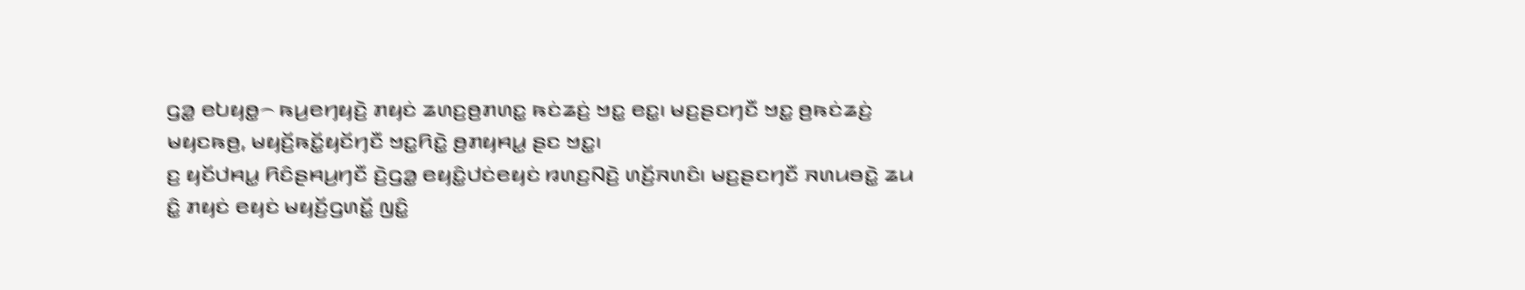ꤞꤤ꤭ ꤕꤝꤟꤥ꤭꤮ ꤒꤣ꤬ꤕꤚꤟꤢꤧ꤬ ꤊꤟꤢꤦ ꤘꤛꤢ꤬ꤥ꤬ꤊꤛꤢ꤭ ꤒꤢꤦꤘꤢꤦ꤬ ꤠꤢ꤭ ꤕꤢ꤭꤯ ꤗꤢ꤬ꤔꤢꤚꤢꤪ ꤠꤢ꤭ ꤥ꤬ꤒꤢꤦꤘꤢꤦ꤬ ꤗꤟꤢꤒꤥ꤬, ꤗꤟꤢꤩ꤬ꤒꤢꤩ꤭ꤟꤢꤩꤚꤢꤪ ꤠꤢ꤭ꤖꤢꤧ꤭ ꤥ꤬ꤊꤟꤌꤣ꤭ ꤔꤢ ꤠꤢ꤭꤯
ꤢ꤬ ꤟꤢꤩꤓꤌꤣ꤭ ꤖꤢꤨꤔꤌꤣ꤬ꤚꤢꤪ ꤢꤧ꤬ꤞꤤ꤭ ꤕꤟꤢꤨ꤭ꤓꤢꤦꤕꤟꤢꤦ ꤙꤛꤢ꤬ꤡꤢꤧ꤬ ꤛꤢꤩ꤬ꤏꤛꤢꤨ꤯ ꤗꤢ꤬ꤔꤢꤚꤢꤪ ꤏꤛꤣꤋꤢꤧ꤭ ꤘꤣ ꤢꤨ꤭ ꤊꤟꤢꤦ ꤕꤟꤢꤦ ꤗꤟꤢꤩ꤬ꤞꤛꤢꤩ꤭ ꤜꤢꤨ꤭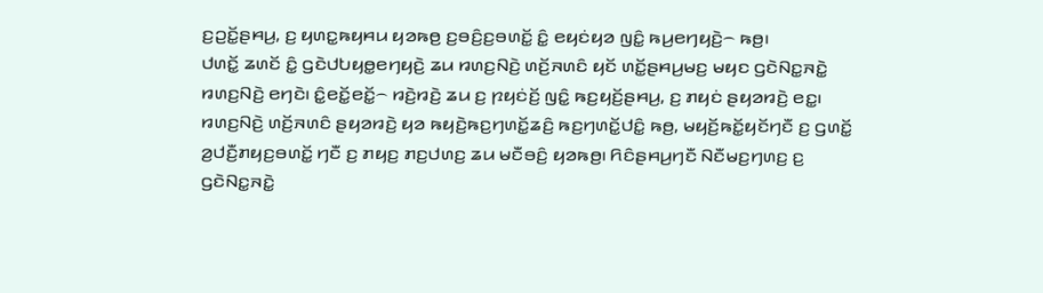ꤢ꤬ꤑꤢꤩ꤭ꤔꤌꤣ꤬, ꤢ꤬ ꤟꤛꤢ꤭ꤒꤟꤌꤣ ꤟꤤꤒꤥ꤬ ꤢ꤬ꤋꤢꤨ꤬ꤢ꤬ꤋꤛꤢꤩ꤭ ꤢꤨ꤭ ꤕꤟꤢꤦꤟꤤ ꤜꤢꤨ꤭ ꤒꤣ꤬ꤕꤚꤟꤢꤧ꤬꤮ ꤒꤥ꤬꤯
ꤓꤛꤢꤩ꤭ ꤘꤛꤢꤩ ꤢꤨ꤭ ꤞꤢꤧꤓꤝꤟꤥ꤭ꤕꤚꤟꤢꤧ꤬ ꤘꤣ ꤙꤛꤢ꤬ꤡꤢꤧ꤬ ꤛꤢꤩ꤬ꤏꤛꤢꤨ ꤟꤢꤩ ꤛꤢꤩ꤭ꤔꤌꤣ꤬ꤗꤢ꤬ ꤗꤟꤢ ꤞꤢꤧꤡꤢ꤭ꤏꤢꤧ꤭ ꤙꤛꤢ꤬ꤡꤢꤧ꤬ ꤕꤚꤢꤧ꤯ ꤢꤨ꤭ꤕꤢꤩ꤭ꤕꤢꤩ꤭꤮ ꤙꤢꤧ꤬ꤙꤢꤧ꤬ ꤘꤣ ꤢ꤬ ꤐꤟꤢꤦꤢꤩ꤬ ꤜꤢꤨ꤭ ꤒꤢ꤬ꤟꤢꤩ꤬ꤔꤌꤣ꤬, ꤢ꤬ ꤊꤟꤢꤦ ꤔꤟꤤꤙꤢꤧ꤬ ꤕꤢ꤭꤯ ꤙꤛꤢ꤬ꤡꤢꤧ꤬ ꤛꤢꤩ꤬ꤏꤛꤢꤨ ꤔꤟꤤꤙꤢꤧ꤬ ꤟꤤ ꤒꤟꤢꤧ꤬ꤒꤢ꤬ꤚꤛꤢꤩ꤭ꤘꤢꤨ꤬ ꤒꤢ꤬ꤚꤛꤢꤩ꤭ꤓꤢꤨ꤭ ꤒꤥ꤬, ꤗꤟꤢꤩ꤬ꤒꤢꤩ꤭ꤟꤢꤩꤚꤢꤪ ꤢ꤬ ꤞꤛꤢꤩ꤭ ꤤ꤬ꤓꤢꤪ꤬ꤊꤟꤢ꤬ꤋꤛꤢꤩ꤭ ꤚꤢꤪ ꤢ꤬ ꤊꤟꤢ꤬ ꤊꤢ꤬ꤓꤛꤢ꤬ ꤘꤣ ꤗꤢꤪꤋꤢꤨ꤬ ꤟꤤꤒꤥ꤬꤯ ꤖꤢꤨꤔꤌꤣ꤬ꤚꤢꤪ ꤡꤢꤪꤗꤢ꤬ꤚꤛꤢ꤬ ꤢ꤬ ꤞꤢꤧꤡꤢ꤭ꤏꤢꤧ꤭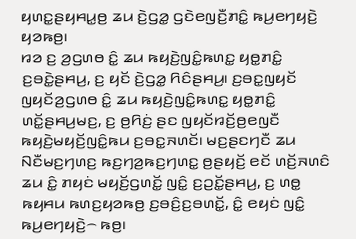ꤟꤛꤢ꤭ꤔꤟꤌꤣ꤭ꤥ꤬ ꤘꤣ ꤢꤧ꤬ꤞꤤ꤭ ꤞꤢꤧꤕꤜꤢꤪ꤬ꤊꤢꤨ꤭ ꤒꤣ꤬ꤕꤚꤟꤢꤧ꤬ ꤟꤤꤒꤥ꤬꤯
ꤙꤤ ꤢ꤬ ꤤ꤬ꤞꤛꤥ ꤢꤨ꤭ ꤘꤣ ꤒꤟꤢꤧ꤬ꤜꤢꤨ꤭ꤒꤛꤢ꤭ ꤟꤥ꤭ꤊꤢꤨ꤭ ꤢ꤬ꤋꤢꤧ꤭ꤔꤌꤣ꤬, ꤢ꤬ ꤟꤢꤩ ꤢꤧ꤬ꤞꤤ꤭ ꤖꤢꤨꤔꤌꤣ꤬꤯ ꤢ꤬ꤋꤢ꤭ꤜꤟꤢꤩ ꤜꤟꤢꤩꤤ꤬ꤞꤛꤥ ꤢꤨ꤭ ꤘꤣ ꤒꤟꤢꤧ꤬ꤜꤢꤨ꤭ꤒꤛꤢ꤭ ꤟꤥ꤭ꤊꤢꤨ꤭ ꤛꤢꤩ꤭ꤔꤌꤣ꤬ꤗꤢ꤬, ꤢ꤬ ꤥ꤬ꤖꤢꤦ꤬ ꤔꤢ ꤜꤟꤢꤩꤙꤢꤩ꤬ꤥ꤬ꤕꤜꤢꤪ ꤒꤟꤢꤧ꤬ꤗꤟꤢꤩ꤬ꤜꤢꤨ꤭ꤒꤣ ꤢ꤬ꤋꤢ꤭ꤏꤛꤢꤩ꤯ ꤗꤢ꤬ꤔꤢꤚꤢꤪ ꤘꤣ ꤡꤢꤪꤗꤢ꤬ꤚꤛꤢ꤬ ꤒꤢ꤬ꤚꤤ꤬ꤒꤢ꤬ꤚꤛꤢ꤭ ꤥ꤬ꤔꤟꤢꤩ꤬ ꤕꤢꤩ ꤛꤢꤩ꤬ꤏꤛꤢꤨ ꤘꤣ ꤢꤨ꤭ ꤊꤟꤢꤦ ꤗꤟꤢꤩ꤬ꤞꤛꤢꤩ꤭ ꤜꤢꤨ꤭ ꤢ꤬ꤑꤢꤩ꤭ꤔꤌꤣ꤬, ꤢ꤬ ꤛꤥ꤭ ꤒꤟꤌꤣ ꤒꤛꤢ꤬ꤟꤤꤒꤥ꤬ ꤢ꤬ꤋꤢꤨ꤬ꤢ꤬ꤋꤛꤢꤩ꤭, ꤢꤨ꤭ ꤕꤟꤢꤦ ꤜꤢꤨ꤭ ꤒꤣ꤬ꤕꤚꤟꤢꤧ꤬꤮ ꤒꤥ꤬꤯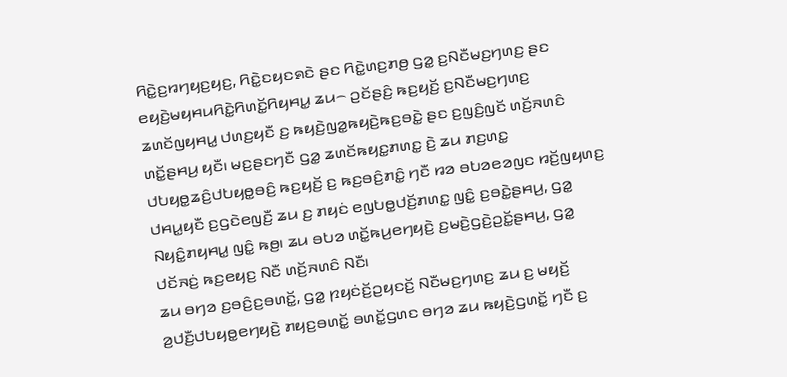ꤖꤢꤧ꤭ꤢ꤬ꤙꤚꤟꤢ꤬ꤟꤢ꤬, ꤖꤢꤧ꤭ꤢꤟꤢꤎꤢꤧ ꤔꤢ ꤖꤢꤧ꤭ꤛꤢ꤬ꤊꤥ꤬ ꤞꤤ꤭ ꤢ꤬ꤡꤢꤪꤗꤢ꤬ꤚꤛꤢ꤬ ꤔꤢ ꤕꤟꤢꤧ꤬ꤗꤟꤌꤣꤖꤢꤧ꤭ꤖꤛꤢꤩ꤭ꤖꤟꤌꤣ꤭ ꤘꤣ꤮ ꤑꤢꤩꤔꤢꤨ꤬ ꤒꤢ꤬ꤟꤢꤩ꤬ ꤢ꤬ꤡꤢꤪꤗꤢ꤬ꤚꤛꤢ꤬ ꤘꤛꤢꤩꤜꤟꤌꤣ꤭ ꤓꤛꤢ꤬ꤟꤢꤪ ꤢ꤬ ꤒꤟꤢꤧ꤬ꤜꤤ꤭ꤒꤟꤢꤧ꤬ꤒꤢ꤬ꤋꤢꤧ꤭ ꤔꤢ ꤢ꤬ꤜꤢꤨ꤬ꤜꤢꤩ ꤛꤢꤩ꤬ꤏꤛꤢꤨ ꤛꤢꤩ꤭ꤔꤌꤣ꤬ ꤟꤢꤪ꤯ ꤗꤢ꤬ꤔꤢꤚꤢꤪ ꤞꤤ꤭ ꤘꤛꤢꤩꤒꤟꤢ꤭ꤊꤛꤢ꤭ ꤢꤧ꤬ ꤘꤣ ꤊꤢ꤬ꤛꤢ꤭ ꤓꤝꤟꤥ꤭ꤘꤢꤨ꤬ꤓꤝꤟꤥ꤭ꤋꤢꤨ꤬ ꤒꤢ꤬ꤟꤢꤩ꤬ ꤢ꤬ ꤒꤢ꤬ꤋꤢꤨ꤬ꤊꤢꤨ꤭ ꤚꤢꤪ ꤙꤤ ꤋꤝꤤꤕꤤꤜꤢ ꤙꤢꤩ꤬ꤜꤟꤛꤢ꤬ ꤓꤌꤣ꤭ꤟꤢꤪ ꤢ꤬ꤞꤢꤧꤕꤜꤢꤪ꤬ ꤘꤣ ꤢ꤬ ꤊꤟꤢꤦ ꤕꤜꤝꤥ꤭ꤓꤢꤩ꤬ꤊꤛꤢ꤭ ꤜꤢꤨ꤭ ꤢ꤬ꤋꤢꤧ꤭ꤔꤌꤣ꤬, ꤞꤤ꤭ ꤡꤟꤢꤨ꤭ꤊꤟꤌꤣ꤭ ꤜꤢꤨ꤭ ꤒꤥ꤬꤯ ꤘꤣ ꤋꤝꤤ ꤛꤢꤩ꤭ꤒꤣ꤬ꤕꤚꤟꤢꤧ꤬ ꤢ꤬ꤗꤢꤧ꤬ꤞꤢꤧ꤬ꤑꤢꤩ꤭ꤔꤌꤣ꤬, ꤞꤤ꤭ ꤓꤢꤩꤏꤢꤦ꤬ ꤒꤢ꤬ꤕꤟꤢ꤬ ꤡꤢꤪ ꤛꤢꤩ꤬ꤏꤛꤢꤨ ꤡꤢꤪ꤯
ꤘꤣ ꤋꤚꤤ ꤢ꤬ꤋꤢꤨ꤬ꤢ꤬ꤋꤛꤢꤩ꤭, ꤞꤤ꤭ ꤐꤟꤢꤦꤢꤩ꤬ꤑꤟꤢꤢꤩ꤬ ꤡꤢꤪꤗꤢ꤬ꤚꤛꤢ꤬ ꤘꤣ ꤢ꤬ ꤗꤟꤢꤩ꤬ ꤤ꤬ꤓꤢꤪ꤬ꤓꤝꤟꤥ꤭ꤕꤚꤟꤢꤧ꤬ ꤊꤟꤢ꤬ꤋꤛꤢꤩ꤭ ꤋꤛꤢꤩ꤭ꤞꤛꤢ ꤋꤚꤤ ꤘꤣ ꤒꤟꤢꤧ꤬ꤞꤛꤢꤩ꤭ ꤚꤢꤪ ꤢ꤬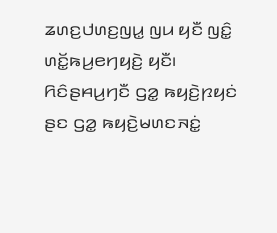ꤘꤛꤢ꤬ꤓꤛꤢ꤬ꤜꤣ꤭ ꤜꤣ ꤟꤢꤪ ꤜꤢꤨ꤭ ꤛꤢꤩ꤭ꤒꤣ꤬ꤕꤚꤟꤢꤧ꤬ ꤟꤢꤪ꤯ ꤖꤢꤨꤔꤌꤣ꤬ꤚꤢꤪ ꤞꤤ꤭ ꤒꤟꤢꤧ꤬ꤐꤟꤢꤦ ꤔꤢ ꤞꤤ꤭ ꤒꤟꤢꤧ꤬ꤗꤛꤢꤏꤢꤦ꤭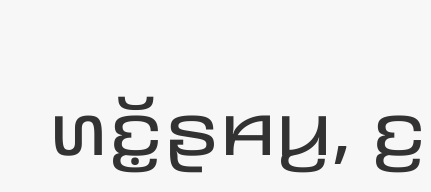ꤛꤢꤩ꤭ꤔꤌꤣ꤬, ꤢ꤬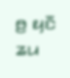ꤥ꤬ ꤟꤢꤪ ꤘꤣ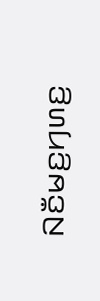ꤡꤢꤪꤗꤢ꤬ꤚꤛꤢ꤬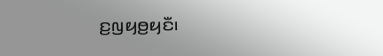ꤢ꤬ꤜꤟꤥ꤬ꤟꤢꤪ꤯